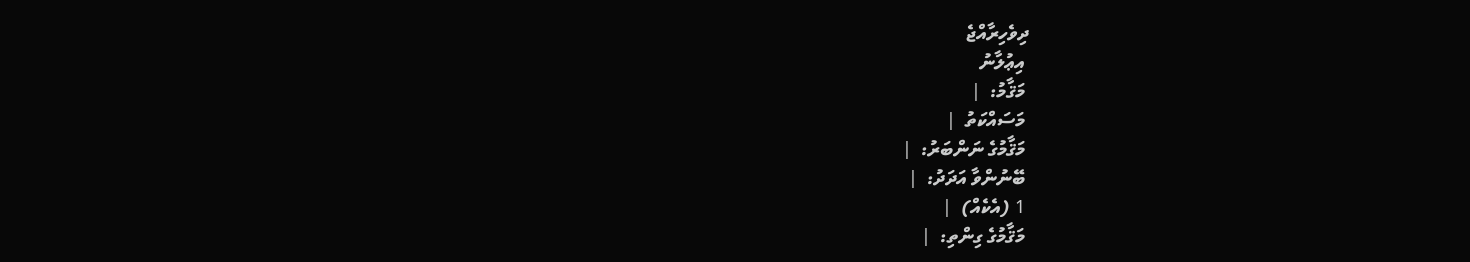ދިވެހިރާއްޖެ
 އިޢުލާނު
 މަޤާމު:  |
 މަސައްކަތު  |
 މަޤާމުގެ ނަންބަރު:  |
 ބޭނުންވާ އަދަދު:  |
 1 (އެކެއް)  |
 މަޤާމުގެ ގިންތި:  |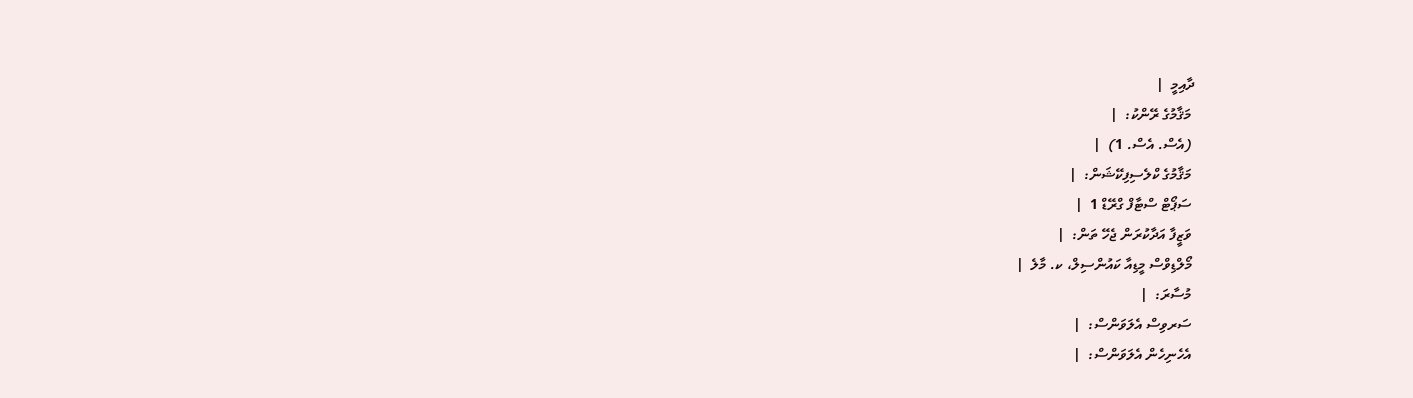ދާއިމީ  |
 މަޤާމުގެ ރޭންކު:  |
 (އެސް. އެސް. 1)  |
 މަޤާމުގެ ކްލެސިފިކޭޝަން:  |
 ސަޕޯޓް ސްޓާފް ގްރޭޑް 1  |
 ވަޒީފާ އަދާކުރަން ޖެހޭ ތަން:  |
 މޯލްޑިވްސް މީޑިއާ ކައުންސިލް، ކ. މާލެ  |
 މުސާރަ:  |
 ސަރވިސް އެލަވަންސް:  |
 އެހެނިހެން އެލަވަންސް:  |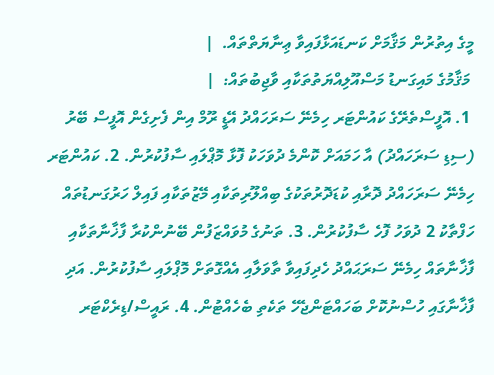މީގެ އިތުރުން މަޤާމަށް ކަނޑައަޅާފައިވާ ޢިނާޔަތްތައް.  |
 މަޤާމުގެ މައިގަނޑު މަސްއޫލިއްޔަތުތަކާއި ވާޖިބުތައް:  |
 1. އޮފީސްތެރޭގެ ކައުންޓަރ ހިމެނޭ ސަރަހައްދު އޭޑީ ރޫމް އިން ފެށިގެން އޮފީސް ބޭރު (ސިޑި ސަރަހައްދު) އާ ހަމައަށް ކޮންމެ ދުވަހަކު ފޮޅާ މޮޕްލައި ސާފުކުރުން. 2. ކައުންޓަރ ހިމެނޭ ސަރަހައްދު ދޮރާއި ކުޑަދޮރުތަކުގެ ބިއްލޫރިތަކާއި މޭޒުތަކާއި ފައިލް ހަރުގަނޑުތައް ހަފްތާކު 2 ދުވަހު ފޮހެ ސާފުކުރުން. 3. ތަނުގެ މުވައްޒަފުން ބޭނުންކުރާ ފާޚާނާތަކާއި ފާޚާނާތައް ހިމެނޭ ސަރަޙައްދު ހެދިފައިވާ ތާވަލާއި އެއްގޮތަށް މޮޕްލައި ސާފުކުރުން. އަދި ފާޚާނާގައި ހުސްނުކޮށް ބަހައްޓަންޖެހޭ ތަކެތި ބެހެއްޓުން. 4. ރައީސް/ޑިރެކްޓަރ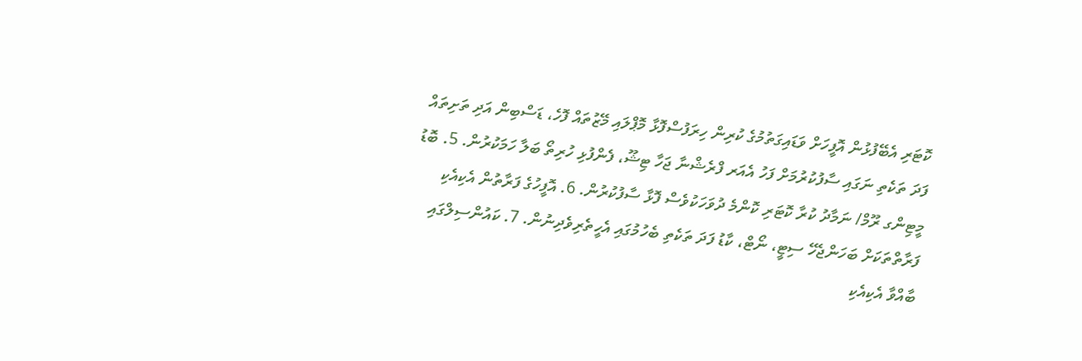ކޮޓަރި އެބޭފުޅުން އޮފީހަށް ވަޑައިގަތުމުގެ ކުރިން ހިރަފުސްފޮޅާ މޮޕްލައި މޭޒުތައް ފޮހެ، ޑަސްބިން އަދި ތަށިތައް ފަދަ ތަކެތި ނަގައި ސާފުކުރުމަށް ފަހު އެއަރ ފްރެޝްނާ ޖަހާ ޓިޝޫ، ފެންފުޅި ހުރިތޯ ބަލާ ހަމަކުރުން. 5. ބޮޑު މީޓިންގ ރޫމް/ ނަމާދު ކުރާ ކޮޓަރި ކޮންމެ ދުވަހަކުވެސް ފޮޅާ ސާފުކުރުން. 6. އޮފީހުގެ ފަރާތުން އެކިއެކި ފަރާތްތަކަށް ބަހަންޖެހޭ ސިޓީ، ނޯޓް، ކާޑު ފަދަ ތަކެތި ބެހުމުގައި އެހީތެރިވެދިނުން. 7. ކައުންސިލްގައި ބާއްވާ އެކިއެކި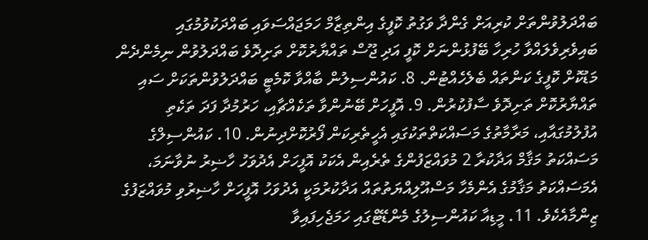ބައްދަލުވުންތަށް ކުރިއަށް ގެންދާ ވަގުތު ކޮފީގެ އިންތިޒާމް ހަމަޖައްސަވައި ބައްދަކުވުމުގައި ބައިވެރިވެލައްވާ ހުރިހާ ބޭފުޅުންނަށް ކޮފީ އަދި ޖޫސް ތައްޔާރުކޮށް ތަށިދޮވެ ބައްދަލުވުން ނިމެންދެން މަޑުކޮށް ކޮފީގެ ކަންތައް ބެލެހެއްޓުން. 8. ކައުންސިލުން ބާއްވާ ކޮމެޓީ ބައްދަލުވުންތަކަށް ސައި ތައްޔާރުކޮށް ތަށިދޮވެ ސާފުކުރުން. 9. އޮފީހަށް ބޭނުންވާ ތަކެއްޗާއި، ހަރުމުދާ ފަދަ ތަކެތި އުފުލުމުގައާއި، މަރާމާތުގެ މަސައްކަތްތަކުގައި އެހީތެރިކަން ފޯރުކޮށްދިނުން. 10. ކައުންސިލްގެ މަސައްކަތު މަޤާމް އަދާކުރާ 2 މުވައްޒަފުންގެ ތެރެއިން އެކަކު އޮފީހަށް އެދުވަހު ހާޟިރު ނުވާނަމަ، އެމަސައްކަތު މަޤާމުގެ އެންމެހާ މަސްއޫލިއްޔަތުތައް އަދާކުރުމަކީ އެދުވަހު އޮފީހަށް ހާޟިރުވި މުވައްޒަފުގެ ޒިންމާއެކެވެ. 11. މީޑިއާ ކައުންސިލުގެ މެންޑޭޓްގައި ހަމަޖެހިފައިވާ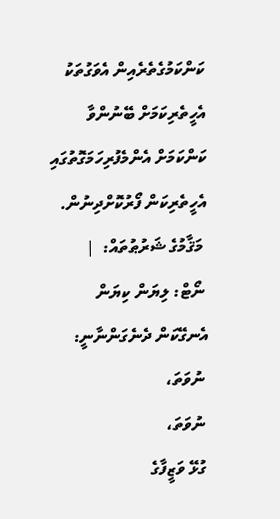ކަންކަމުގެތެރެއިން އެވަގުތަކު އެހީތެރިކަމަށް ބޭނުންވާ ކަންކަމަށް އެންމެފުރިހަމަގޮތުގައި އެހީތެރިކަން ފޯރުކޮށްދިނުން.
 މަޤާމުގެ ޝަރުޠުތައް:  |
 ނޯޓް: ލިޔަން ކިޔަން އެނގޭކަން ދެނެގަންނާނީ:
 ނުވަތަ،
 ނުވަތަ،
 ގުޅޭ ވަޒީފާގެ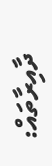ދާއިރާތައް: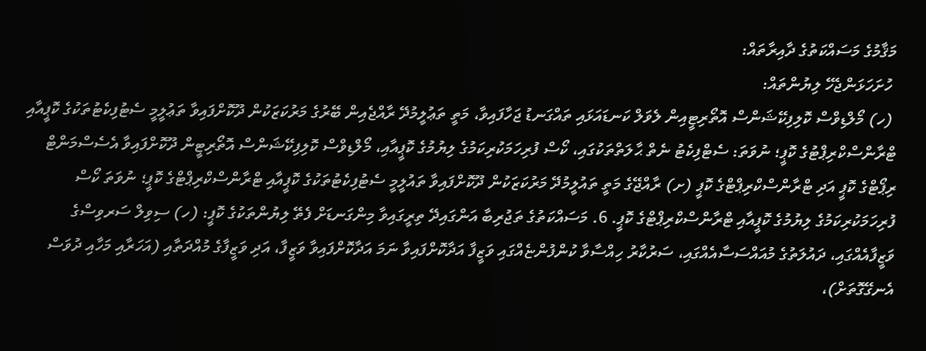މަޤާމުގެ މަސައްކަތުގެ ދާއިރާތައް:
 ހުށަހަޅަންޖެހޭ ލިޔުންތައް:
 (ހ) މޯލްޑިވްސް ކޮލިފިކޭޝަންސް އޮތޯރިޓީއިން ލެވަލް ކަނޑައަޅައި ތައްގަނޑު ޖަހާފައިވާ، މަތީ ތަޢުލީމުދޭ ރާއްޖެއިން ބޭރުގެ މަރުކަޒަކުން ދޫކޮށްފައިވާ ތަޢުލީމީ ސެޓުފިކެޓުތަކުގެ ކޮޕީއާއި ޓްރާންސްކްރިޕްޓުގެ ކޮޕީ؛ ނުވަތަ: ސެޓްފިކެޓު ނެތް ޙާލަތްތަކުގައި، ކޯސް ފުރިހަމަކުރިކަމުގެ ލިޔުމުގެ ކޮޕީއާއި، މޯލްޑިވްސް ކޮލިފިކޭޝަންސް އޮތޯރިޓީން ދޫކޮށްފައިވާ އެސެސްމަންޓް ރިޕޯޓްގެ ކޮޕީ އަދި ޓްރާންސްކްރިޕްޓްގެ ކޮޕީ (ށ) ރާއްޖޭގެ މަތީ ތައުލީމުދޭ މަރުކަޒަކުން ދޫކޮށްފައިވާ ތައުލީމީ ސެޓުފިކެޓުތަކުގެ ކޮޕީއާއި ޓްރާންސްކްރިޕްޓްގެ ކޮޕީ؛ ނުވަތަ ކޯސް ފުރިހަމަކުރިކަމުގެ ލިޔުމުގެ ކޮޕީއާއި ޓްރާންސްކްރިޕްޓްގެ ކޮޕީ. 6. މަސައްކަތުގެ ތަޖުރިބާ އަންގައިދޭ ތިރީގައިވާ މިންގަނޑަށް ފެތޭ ލިޔުންތަކުގެ ކޮޕީ: (ހ) ސިވިލް ސަރވިސްގެ ވަޒީފާއެއްގައި، ދައުލަތުގެ މުއައްސަސާއެއްގައި، ސަރުކާރު ހިއްސާވާ ކުންފުންޏެއްގައި ވަޒީފާ އަދާކޮށްފައިވާ ނަމަ އަދާކޮށްފައިވާ ވަޒީފާ، އަދި ވަޒީފާގެ މުއްދަތާއި (އަހަރާއި މަހާއި ދުވަސް އެނގޭގޮތަށް)،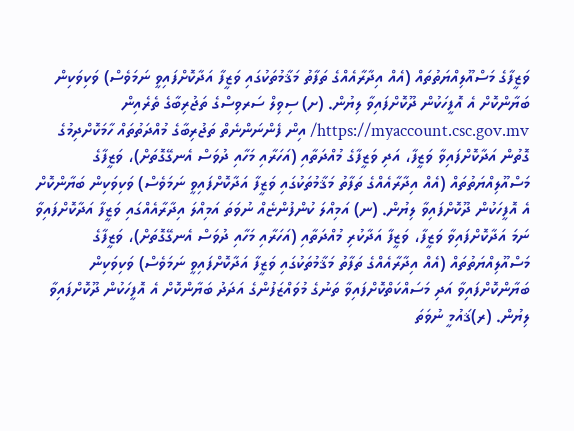ވަޒީފާގެ މަސްއޫލިއްޔަތުތައް (އެއް އިދާރާއެއްގެ ތަފާތު މަޤާމުތަކުގައި ވަޒީފާ އަދާކޮށްފައިވީ ނަމަވެސް) ވަކިވަކިން ބަޔާންކޮށް އެ އޮފީހަކުން ދޫކޮށްފައިވާ ލިޔުން. (ށ) ސިވިލް ސަރވިސްގެ ތަޖުރިބާގެ ތެރެއިން https://myaccount.csc.gov.mv/ އިން ފެންނަންނެތް ތަޖުރިބާގެ މުއްދަތުތައް ހާމަކޮށްދިމުގެ ގޮތުން އަދާކޮށްފައިވާ ވަޒީފާ، އަދި ވަޒީފާގެ މުއްދަތާއި (އަހަރާއި މަހާއި ދުވަސް އެނގޭގޮތަށް)، ވަޒީފާގެ މަސްއޫލިއްޔަތުތައް (އެއް އިދާރާއެއްގެ ތަފާތު މަޤާމުތަކުގައި ވަޒީފާ އަދާކޮށްފައިވީ ނަމަވެސް) ވަކިވަކިން ބަޔާންކޮށް އެ އޮފީހަކުން ދޫކޮށްފައިވާ ލިޔުން. (ނ) އަމިއްލަ ކުންފުންޏެއް ނުވަތަ އަމިއްލަ އިދާރާއެއްގައި ވަޒީފާ އަދާކޮށްފައިވާ ނަމަ އަދާކޮށްފައިވާ ވަޒީފާ، ވަޒީފާ އަދާކުރި މުއްދަތާއި (އަހަރާއި މަހާއި ދުވަސް އެނގޭގޮތަށް)، ވަޒީފާގެ މަސްއޫލިއްޔަތުތައް (އެއް އިދާރާއެއްގެ ތަފާތު މަޤާމުތަކުގައި ވަޒީފާ އަދާކޮށްފައިވީ ނަމަވެސް) ވަކިވަކިން ބަޔާންކޮށްފައިވާ އަދި މަސައްކަތްކޮށްފައިވާ ތަނުގެ މުވައްޒަފުންގެ އަދަދު ބަޔާންކޮށް އެ އޮފީހަކުން ދޫކޮށްފައިވާ ލިޔުން. (ރ)ޤައުމީ ނުވަތަ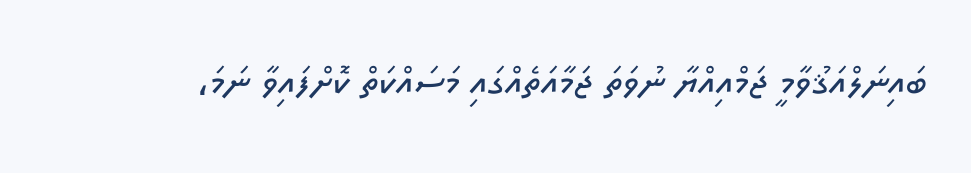ބައިނަލްއަޤުވާމީ ޖަމްއިއްޔާ ނުވަތަ ޖަމާއަތެއްގައި މަސައްކަތް ކޮށްފައިވާ ނަމަ،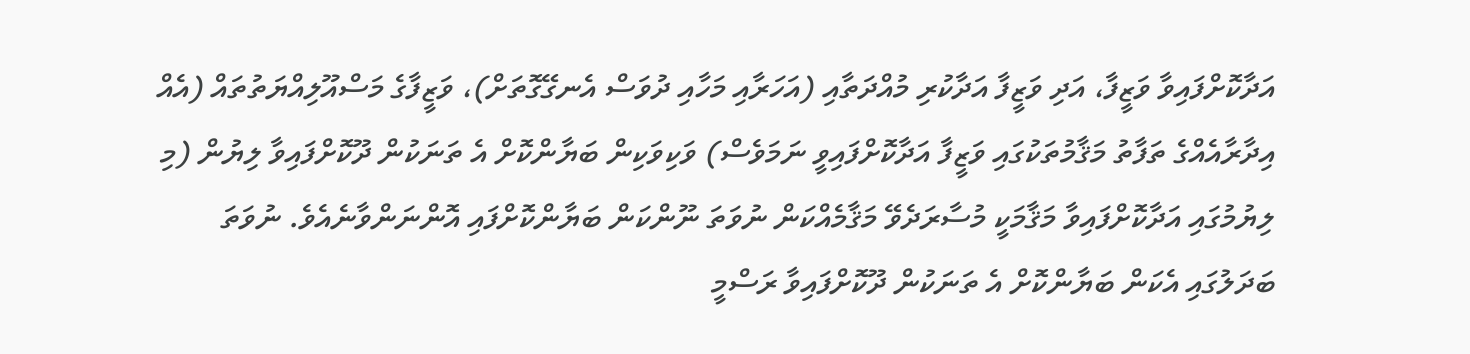އަދާކޮށްފައިވާ ވަޒީފާ، އަދި ވަޒީފާ އަދާކުރި މުއްދަތާއި (އަހަރާއި މަހާއި ދުވަސް އެނގޭގޮތަށް)، ވަޒީފާގެ މަސްއޫލިއްޔަތުތައް (އެއް އިދާރާއެއްގެ ތަފާތު މަޤާމުތަކުގައި ވަޒީފާ އަދާކޮށްފައިވީ ނަމަވެސް) ވަކިވަކިން ބަޔާންކޮށް އެ ތަނަކުން ދޫކޮށްފައިވާ ލިޔުން (މި ލިޔުމުގައި އަދާކޮށްފައިވާ މަޤާމަކީ މުސާރަދެވޭ މަޤާމެއްކަން ނުވަތަ ނޫންކަން ބަޔާންކޮށްފައި އޮންނަންވާނެއެވެ. ނުވަތަ ބަދަލުގައި އެކަން ބަޔާންކޮށް އެ ތަނަކުން ދޫކޮށްފައިވާ ރަސްމީ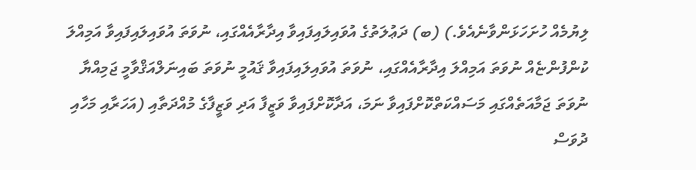ލިޔުމެއް ހުށަހަޅަންވާނެއެވެ.) (ބ) ދަޢުލަތުގެ އުވައިލައިފައިވާ އިދާރާއެއްގައި، ނުވަތަ އުވައިލައިފައިވާ އަމިއްލަ ކުންފުންޏެއް ނުވަތަ އަމިއްލަ އިދާރާއެއްގައި، ނުވަތަ އުވައިލައިފައިވާ ޤައުމީ ނުވަތަ ބައިނަލްއަޤްވާމީ ޖަމިއްޔާ ނުވަތަ ޖަމާއަތެއްގައި މަސައްކަތްކޮށްފައިވާ ނަމަ، އަދާކޮށްފައިވާ ވަޒީފާ އަދި ވަޒީފާގެ މުއްދަތާއި (އަހަރާއި މަހާއި ދުވަސް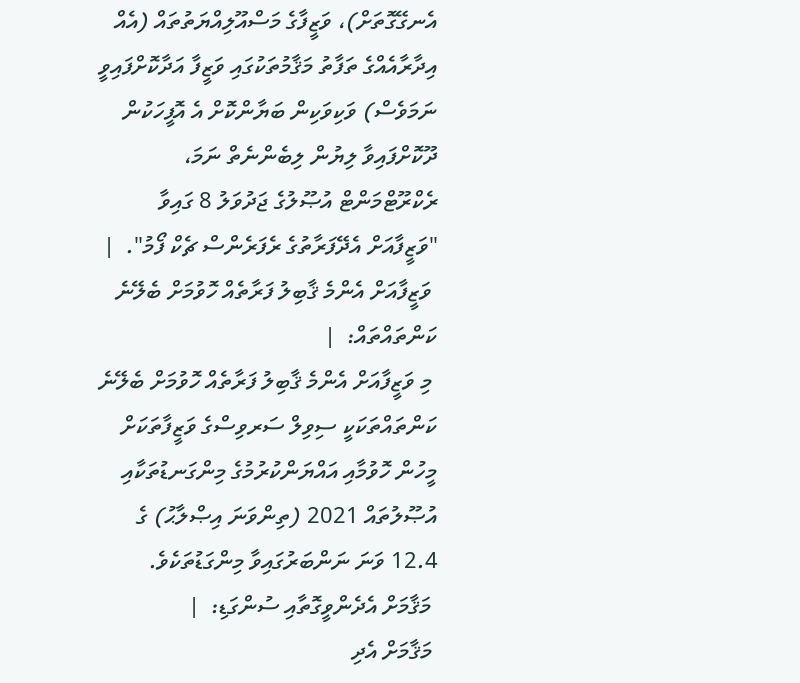އެނގޭގޮތަށް)، ވަޒީފާގެ މަސްއޫލިއްޔަތުތައް (އެއް އިދާރާއެއްގެ ތަފާތު މަޤާމުތަކުގައި ވަޒީފާ އަދާކޮށްފައިވީ ނަމަވެސް) ވަކިވަކިން ބަޔާންކޮށް އެ އޮފީހަކުން ދޫކޮށްފައިވާ ލިޔުން ލިބެންނެތް ނަމަ، ރެކްރޫޓްމަންޓް އުޞޫލުގެ ޖަދުވަލު 8 ގައިވާ "ވަޒީފާއަށް އެދޭފަރާތުގެ ރެފަރެންސް ޗެކް ފޯމު".  |
 ވަޒީފާއަށް އެންމެ ޤާބިލު ފަރާތެއް ހޮވުމަށް ބެލޭނެ ކަންތައްތައް:  |
 މި ވަޒީފާއަށް އެންމެ ޤާބިލު ފަރާތެއް ހޮވުމަށް ބެލޭނެ ކަންތައްތަކަކީ ސިވިލް ސަރވިސްގެ ވަޒީފާތަކަށް މީހުން ހޮވުމާއި އައްޔަންކުރުމުގެ މިންގަނޑުތަކާއި އުޞޫލުތައް 2021 (ތިންވަނަ އިޞްލާޙު) ގެ 12.4 ވަނަ ނަންބަރުގައިވާ މިންގަޑުތަކެވެ.
 މަޤާމަށް އެދެންވީގޮތާއި ސުންގަޑި:  |
 މަޤާމަށް އެދި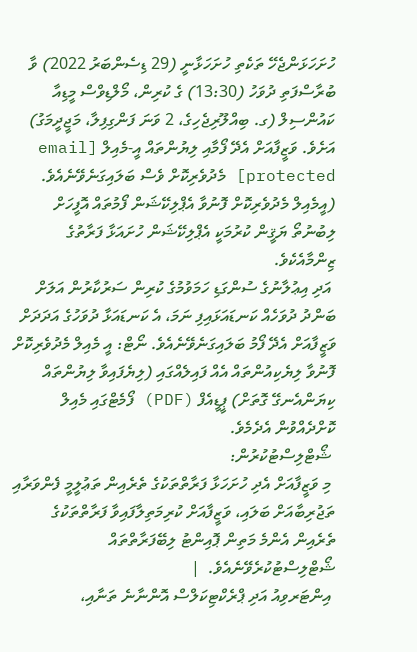ހުށަހަޅަންޖެހޭ ތަކެތި ހުށަހަޅާނީ (29 ޑިސެންބަރު 2022) ވާ ބުރާސްފަތި ދުވަހު (13:30) ގެ ކުރިން، މޯލްޑިވްސް މީޑިއާ ކައުންސިލް (ގ. ބިއްލޫރިޖެހިގެ، 2 ވަނަ ފަންގިފިލާ، މަޖީދީމަގު) އަށެވެ. ވަޒީފާއަށް އެދޭ ފޯމާއި ލިޔުންތައް އީ-މެއިލް [email protected] މެދުވެރިކޮށް ވެސް ބަލައިގަނެވޭނެއެވެ. (އީމެއިލް މެދުވެރިކޮށް ފޮނުވާ އެޕްލިކޭޝަން ފޯމުތައް އޮފީހަށް ލިބުނުތޯ ޔަޤީން ކުރުމަކީ އެޕްލިކޭޝަން ހުށައަޅާ ފަރާތުގެ ޒިންމާއެކެވެ.
 އަދި އިޢުލާނުގެ ސުންގަޑި ހަމަވުމުގެ ކުރިން ސަރުކާރުން އަލަށް ބަންދު ދުވަހެއް ކަނޑައަޅައިފި ނަމަ، އެ ކަނޑައަޅާ ދުވަހުގެ އަދަދަށް ވަޒީފާއަށް އެދޭ ފޯމު ބަލައިގަނެވޭނެއެވެ. ނޯޓް: އީ މެއިލް މެދުވެރިކޮށް ފޮނުވާ ލިޔެކިއުންތައް އެއް ފައިލެއްގައި (ލިޔެފައިވާ ލިޔުންތައް ކިޔަންއެނގޭ ގޮތަށް) ޕީޑީއެފް (PDF) ފޯމެޓްގައި މެއިލް ކޮށްދެއްވުން އެދެމެވެ.
 ޝޯޓްލިސްޓުކުރުން:
 މި ވަޒީފާއަށް އެދި ހުށަހަޅާ ފަރާތްތަކުގެ ތެރެއިން ތަޢުލީމީ ފެންވަރާއި ތަޖުރިބާއަށް ބަލައި، ވަޒީފާއަށް ކުރިމަތިލާފައިވާ ފަރާތްތަކުގެ ތެރެއިން އެންމެ މަތިން ޕޮއިންޓު ލިބޭފަރާތްތައް ޝޯޓްލިސްޓުކުރެވޭނެއެވެ.  |
 އިންޓަރވިއު އަދި ޕްރެކްޓިކަލްސް އޮންނާނެ ތަނާއި،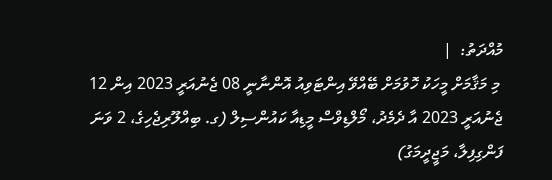މުއްދަތު:  |
 މި މަޤާމަށް މީހަކު ހޮވުމަށް ބޭއްވޭ އިންޓަވިއު އޮންނާނީ 08 ޖެނުއަރީ 2023 އިން 12 ޖެނުއަރީ 2023 އާ ދެމެދު، މޯލްޑިވްސް މީޑިއާ ކައުންސިލް (ގ. ބިއްލޫރިޖެހިގެ، 2 ވަނަ ފަންގިފިލާ، މަޖީދީމަގު)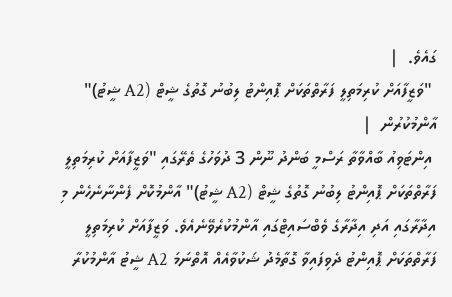ގައެވެ.  |
 "ވަޒީފާއަށް ކުރިމަތިލީ ފަރާތްތަކަށް ޕޮއިންޓު ލިބުނު ގޮތުގެ ޝީޓް (A2 ޝީޓު)" އާންމުކުރުން  |
 އިންޓަވިއު ބާއްވާތާ ރަސްމީ ބަންދު ނޫން 3 ދުވަހުގެ ތެރޭގައި "ވަޒީފާއަށް ކުރިމަތިލީ ފަރާތްތަކަށް ޕޮއިންޓު ލިބުނު ގޮތުގެ ޝީޓް (A2 ޝީޓު)" އާންމުކޮށް ފެންނާނެހެން މި އިދާރާގައި އަދި އިދާރާގެ ވެބްސައިޓްގައި އާންމުކުރެވޭނެއެވެ. ވަޒީފާއަށް ކުރިމަތިލީ ފަރާތްތަކަށް ޕޮއިންޓު ދެވިފައިވާ ގޮތާމެދު ޝަކުވާއެއް އޮތްނަމަ A2 ޝީޓު އާންމުކުރާ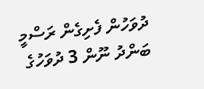ދުވަހުން ފެށިގެން ރަސްމީ ބަންދު ނޫން 3 ދުވަހުގެ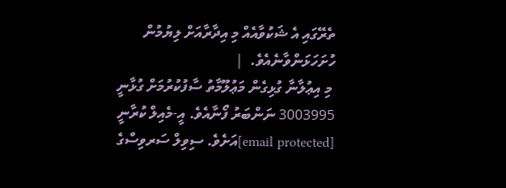ތެރޭގައި އެ ޝަކުވާއެއް މި އިދާރާއަށް ލިޔުމުން ހުށަހަޅަންވާނެއެވެ.  |
 މި އިޢުލާނާ ގުޅިގެން މަޢުލޫމާތު ސާފުކުރުމަށް ގުޅާނީ 3003995 ނަންބަރު ފޯނާއެވެ. އީ-މެއިލް ކުރާނީ [email protected]އަށެވެ. ސިވިލް ސަރވިސްގެ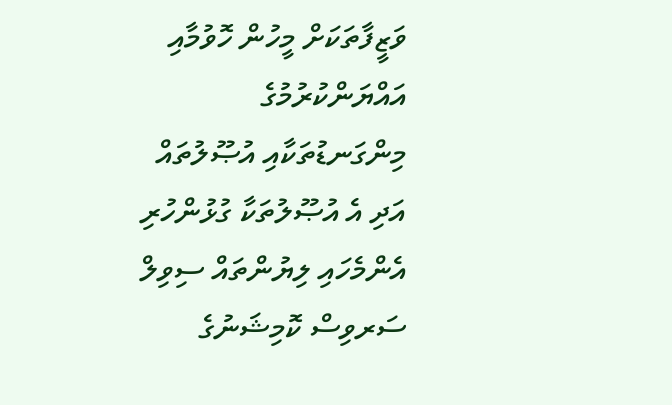ވަޒީފާތަކަށް މީހުން ހޮވުމާއި އައްޔަންކުރުމުގެ މިންގަނޑުތަކާއި އުޞޫލުތައް އަދި އެ އުޞޫލުތަކާ ގުޅުންހުރި އެންމެހައި ލިޔުންތައް ސިވިލް ސަރވިސް ކޮމިޝަނުގެ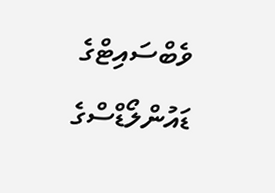ވެބްސައިޓްގެ ޑައުންލޯޑްސްގެ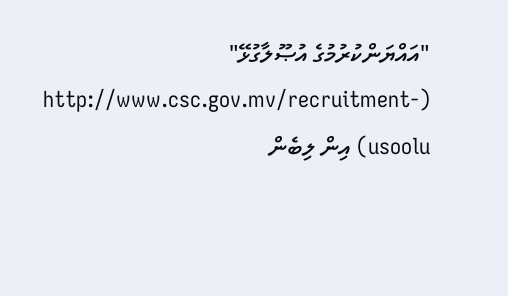"އައްޔަންކުރުމުގެ އުޞޫލާގުޅޭ" (http://www.csc.gov.mv/recruitment-usoolu) އިން ލިބެން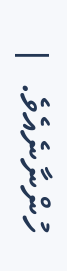ހުންނާނެއެވެ.  |